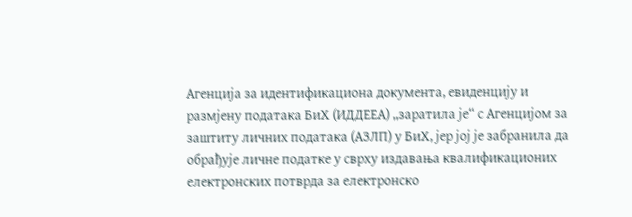Агенција за идентификациона документа, евиденцију и размјену података БиХ (ИДДЕЕА) „заратила је“ с Агенцијом за заштиту личних података (АЗЛП) у БиХ, јер јој је забранила да обрађује личне податке у сврху издавања квалификационих електронских потврда за електронско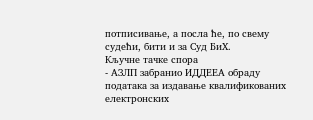потписивање, а посла ће, по свему судећи, бити и за Суд БиХ.
Кључне тачке спора
- АЗЛП забранио ИДДЕЕА обраду података за издавање квалификованих електронских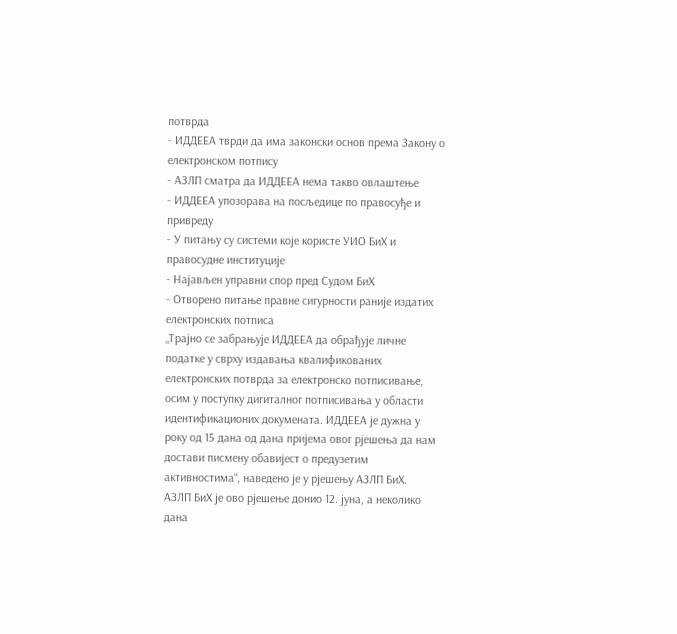потврда
- ИДДЕЕА тврди да има законски основ према Закону о електронском потпису
- АЗЛП сматра да ИДДЕЕА нема такво овлаштење
- ИДДЕЕА упозорава на посљедице по правосуђе и привреду
- У питању су системи које користе УИО БиХ и правосудне институције
- Најављен управни спор пред Судом БиХ
- Отворено питање правне сигурности раније издатих електронских потписа
„Трајно се забрањује ИДДЕЕА да обрађује личне податке у сврху издавања квалификованих електронских потврда за електронско потписивање, осим у поступку дигиталног потписивања у области идентификационих докумената. ИДДЕЕА је дужна у року од 15 дана од дана пријема овог рјешења да нам достави писмену обавијест о предузетим активностима“, наведено је у рјешењу АЗЛП БиХ.
АЗЛП БиХ је ово рјешење донио 12. јуна, а неколико дана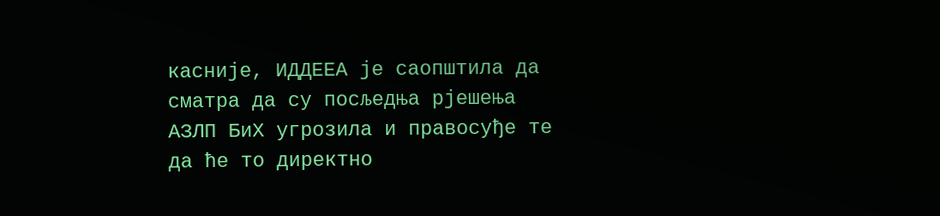касније, ИДДЕЕА је саопштила да сматра да су посљедња рјешења АЗЛП БиХ угрозила и правосуђе те да ће то директно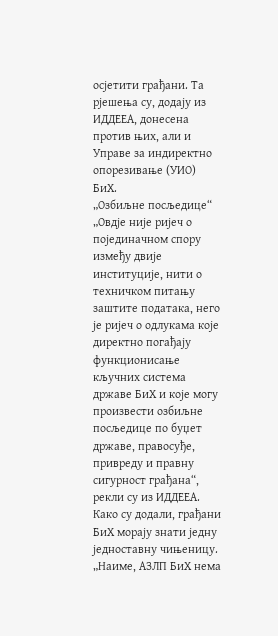осјетити грађани. Та рјешења су, додају из ИДДЕЕА, донесена против њих, али и Управе за индиректно опорезивање (УИО) БиХ.
„Озбиљне посљедице“
„Овдје није ријеч о појединачном спору између двије институције, нити о техничком питању заштите података, него је ријеч о одлукама које директно погађају функционисање кључних система државе БиХ и које могу произвести озбиљне посљедице по буџет државе, правосуђе, привреду и правну сигурност грађана“, рекли су из ИДДЕЕА.
Како су додали, грађани БиХ морају знати једну једноставну чињеницу.
„Наиме, АЗЛП БиХ нема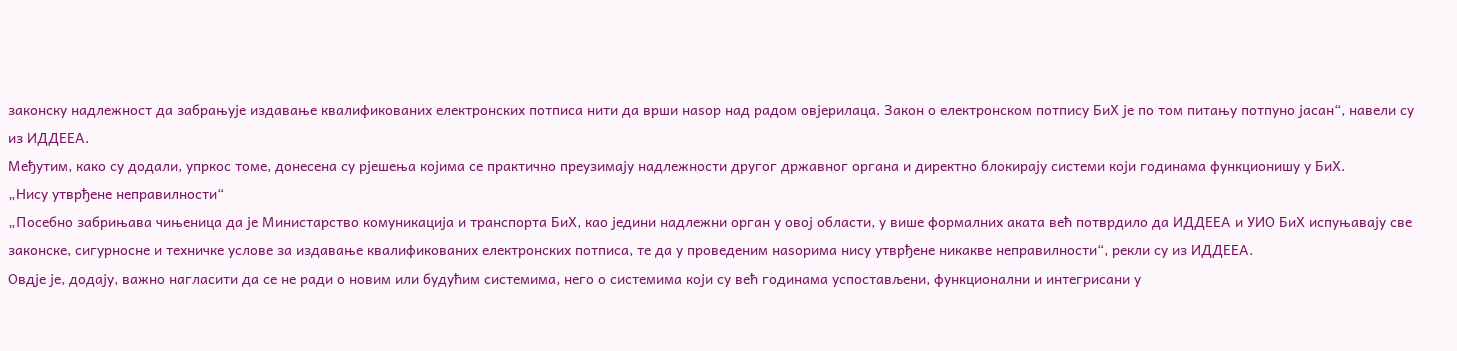законску надлежност да забрањује издавање квалификованих електронских потписа нити да врши наѕор над радом овјерилаца. Закон о електронском потпису БиХ је по том питању потпуно јасан“, навели су из ИДДЕЕА.
Међутим, како су додали, упркос томе, донесена су рјешења којима се практично преузимају надлежности другог државног органа и директно блокирају системи који годинама функционишу у БиХ.
„Нису утврђене неправилности“
„Посебно забрињава чињеница да је Министарство комуникација и транспорта БиХ, као једини надлежни орган у овој области, у више формалних аката већ потврдило да ИДДЕЕА и УИО БиХ испуњавају све законске, сигурносне и техничке услове за издавање квалификованих електронских потписа, те да у проведеним наѕорима нису утврђене никакве неправилности“, рекли су из ИДДЕЕА.
Овдје је, додају, важно нагласити да се не ради о новим или будућим системима, него о системима који су већ годинама успостављени, функционални и интегрисани у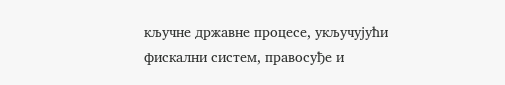кључне државне процесе, укључујући фискални систем, правосуђе и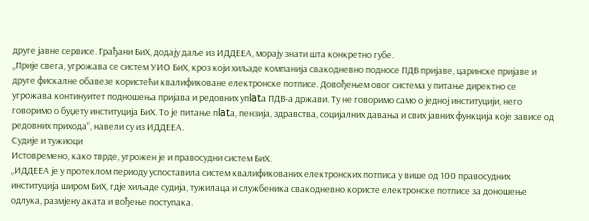друге јавне сервисе. Грађани БиХ, додају даље из ИДДЕЕА, морају знати шта конкретно губе.
„Прије свега, угрожава се систем УИО БиХ, кроз који хиљаде компанија свакодневно подносе ПДВ пријаве, царинске пријаве и друге фискалне обавезе користећи квалификоване електронске потписе. Довођењем овог система у питање директно се угрожава континуитет подношења пријава и редовних упlatа ПДВ-а држави. Ту не говоримо само о једној институцији, него говоримо о буџету институција БиХ. То је питање пlatа, пензија, здравства, социјалних давања и свих јавних функција које зависе од редовних прихода“, навели су из ИДДЕЕА.
Судије и тужиоци
Истовремено, како тврде, угрожен је и правосудни систем БиХ.
„ИДДЕЕА је у протеклом периоду успоставила систем квалификованих електронских потписа у више од 100 правосудних институција широм БиХ, гдје хиљаде судија, тужилаца и службеника свакодневно користе електронске потписе за доношење одлука, размјену аката и вођење поступака.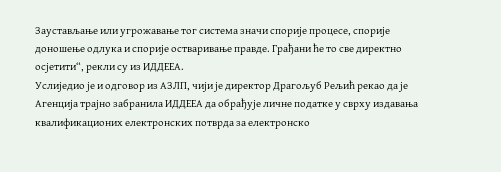Заустављање или угрожавање тог система значи спорије процесе, спорије доношење одлука и спорије остваривање правде. Грађани ће то све директно осјетити“, рекли су из ИДДЕЕА.
Услиједио је и одговор из АЗЛП, чији је директор Драгољуб Рељић рекао да је Агенција трајно забранила ИДДЕЕА да обрађује личне податке у сврху издавања квалификационих електронских потврда за електронско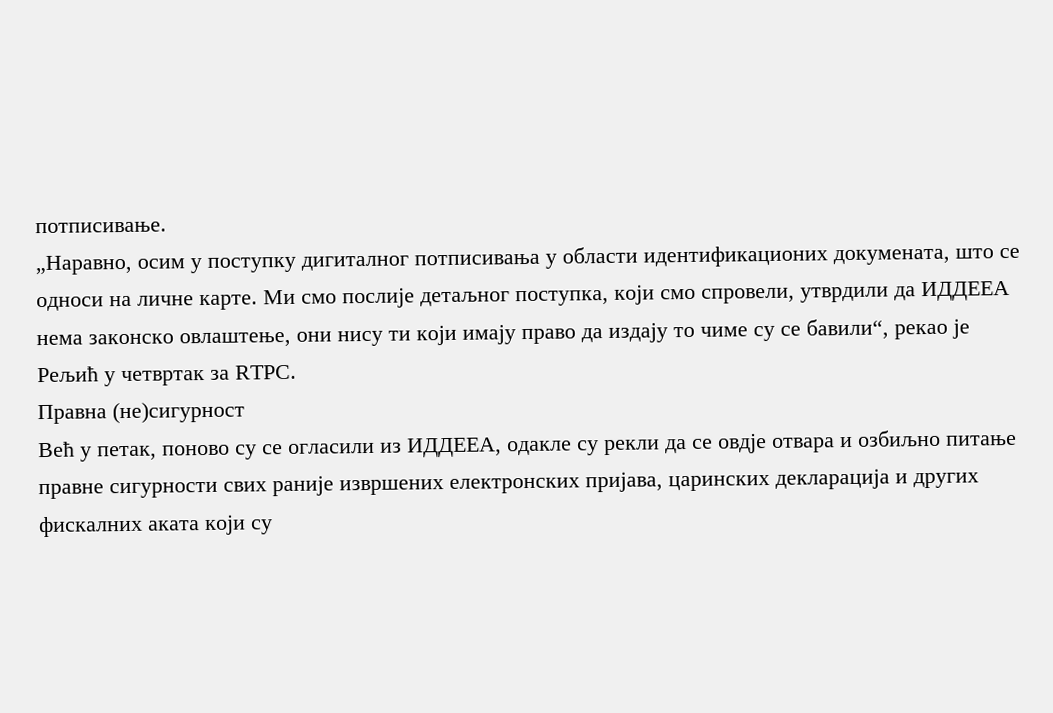потписивање.
„Наравно, осим у поступку дигиталног потписивања у области идентификационих докумената, што се односи на личне карте. Ми смо послије детаљног поступка, који смо спровели, утврдили да ИДДЕЕА нема законско овлаштење, они нису ти који имају право да издају то чиме су се бавили“, рекао је Рељић у четвртак за RTРС.
Правна (не)сигурност
Већ у петак, поново су се огласили из ИДДЕЕА, одакле су рекли да се овдје отвара и озбиљно питање правне сигурности свих раније извршених електронских пријава, царинских декларација и других фискалних аката који су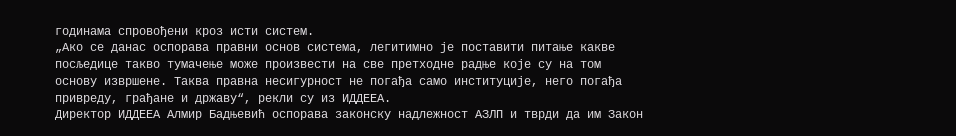годинама спровођени кроз исти систем.
„Ако се данас оспорава правни основ система, легитимно је поставити питање какве посљедице такво тумачење може произвести на све претходне радње које су на том основу извршене. Таква правна несигурност не погађа само институције, него погађа привреду, грађане и државу“, рекли су из ИДДЕЕА.
Директор ИДДЕЕА Алмир Бадњевић оспорава законску надлежност АЗЛП и тврди да им Закон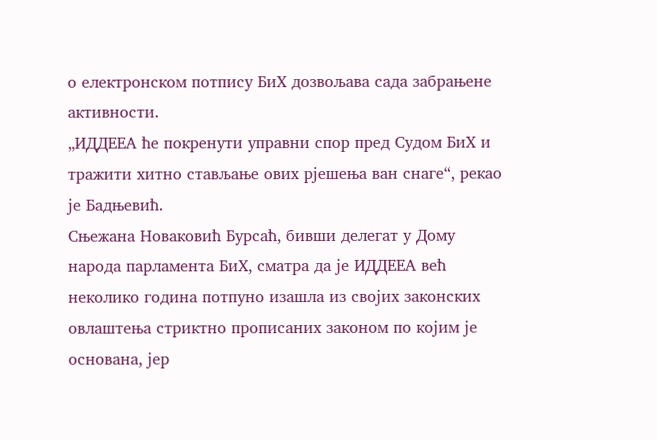о електронском потпису БиХ дозвољава сада забрањене активности.
„ИДДЕЕА ће покренути управни спор пред Судом БиХ и тражити хитно стављање ових рјешења ван снаге“, рекао је Бадњевић.
Сњежана Новаковић Бурсаћ, бивши делегат у Дому народа парламента БиХ, сматра да је ИДДЕЕА већ неколико година потпуно изашла из својих законских овлаштења стриктно прописаних законом по којим је основана, јер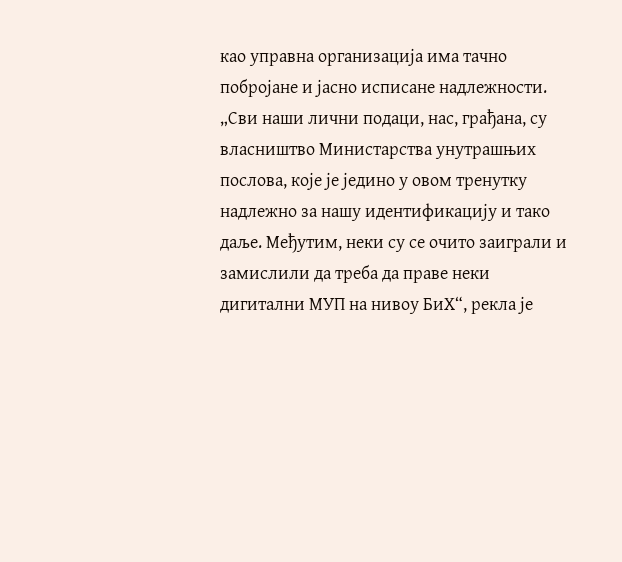као управна организација има тачно побројане и јасно исписане надлежности.
„Сви наши лични подаци, нас, грађана, су власништво Министарства унутрашњих послова, које је једино у овом тренутку надлежно за нашу идентификацију и тако даље. Међутим, неки су се очито заиграли и замислили да треба да праве неки дигитални МУП на нивоу БиХ“, рекла је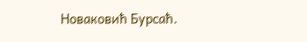Новаковић Бурсаћ.